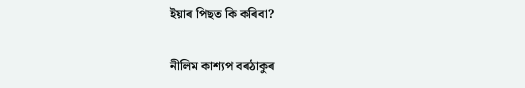ইয়াৰ পিছত কি কৰিবা?

নীলিম কাশ্যপ বৰঠাকুৰ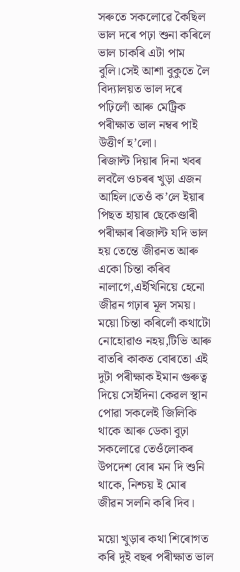সৰুতে সকলোৱে কৈছিল ভাল দৰে পঢ়া শুনা কৰিলে ভাল চাকৰি এটা পাম বুলি।সেই আশা বুকুতে লৈ বিদ্যালয়ত ভাল দৰে পঢ়িলোঁ আৰু মেট্ৰিক পৰীক্ষাত ভাল নম্বৰ পাই উত্তীৰ্ণ হ’লো।
ৰিজাল্ট দিয়াৰ দিনা খবৰ লবলৈ ওচৰৰ খুড়া এজন আহিল।তেওঁ ক’লে ইয়াৰ পিছত হায়াৰ ছেকেণ্ডাৰী পৰীক্ষাৰ ৰিজাল্ট যদি ভাল হয় তেন্তে জীৱনত আৰু একো চিন্তা কৰিব নালাগে,এইখিনিয়ে হেনো জীৱন গঢ়াৰ মূল সময়।
ময়ো চিন্তা কৰিলোঁ কথাটো নোহোৱাও নহয়,টিভি আৰু বাতৰি কাকত বোৰতো এই দুটা পৰীক্ষাক ইমান গুৰুত্ব দিয়ে সেইদিনা কেৱল স্থান পোৱা সকলেই জিলিকি থাকে আৰু ডেকা বুঢ়া সকলোৱে তেওঁলোকৰ উপদেশ বোৰ মন দি শুনি থাকে, নিশ্চয় ই মোৰ জীৱন সলনি কৰি দিব।

ময়ো খুড়াৰ কথা শিৰোগত কৰি দুই বছৰ পৰীক্ষাত ভাল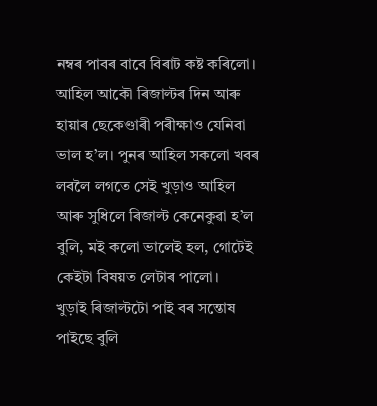নম্বৰ পাবৰ বাবে বিৰাট কষ্ট কৰিলো। আহিল আকৌ ৰিজাল্টৰ দিন আৰু হায়াৰ ছেকেণ্ডাৰী পৰীক্ষাও যেনিবা ভাল হ’ল। পুনৰ আহিল সকলো খবৰ লবলৈ লগতে সেই খুড়াও আহিল আৰু সুধিলে ৰিজাল্ট কেনেকুৱা হ’ল বুলি, মই কলো ভালেই হল, গোটেই কেইটা বিষয়ত লেটাৰ পালো।
খুড়াই ৰিজাল্টটো পাই বৰ সন্তোষ পাইছে বুলি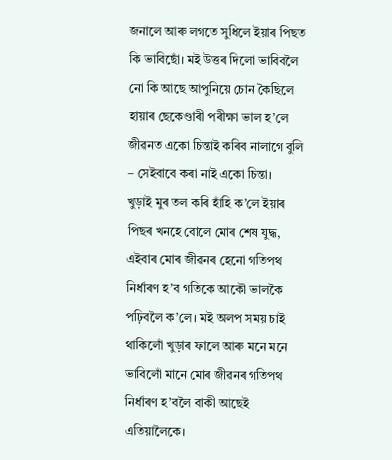জনালে আৰু লগতে সুধিলে ইয়াৰ পিছত কি ভাবিছোঁ। মই উত্তৰ দিলো ভাবিবলৈ নো কি আছে আপুনিয়ে চোন কৈছিলে হায়াৰ ছেকেণ্ডাৰী পৰীক্ষা ভাল হ’লে জীৱনত একো চিন্তাই কৰিব নালাগে বুলি – সেইবাবে কৰা নাই একো চিন্তা।
খুড়াই মুৰ তল কৰি হাঁহি ক’লে ইয়াৰ পিছৰ খনহে বোলে মোৰ শেষ যুদ্ধ, এইবাৰ মোৰ জীৱনৰ হেনো গতিপথ নিৰ্ধাৰণ হ’ব গতিকে আকৌ ভালকৈ পঢ়িবলৈ ক’লে। মই অলপ সময় চাই থাকিলোঁ খুড়াৰ ফালে আৰু মনে মনে ভাবিলোঁ মানে মোৰ জীৱনৰ গতিপথ নিৰ্ধাৰণ হ’বলৈ বাকী আছেই এতিয়ালৈকে।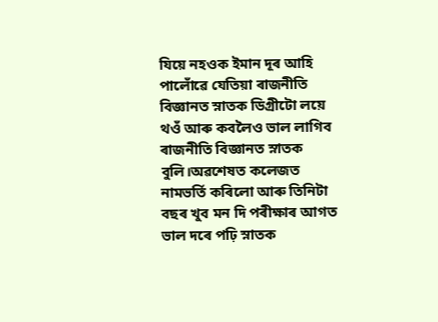যিয়ে নহওক ইমান দূৰ আহি পালোঁৱে যেতিয়া ৰাজনীতি বিজ্ঞানত স্নাতক ডিগ্ৰীটো লয়ে থওঁ আৰু কবলৈও ভাল লাগিব ৰাজনীতি বিজ্ঞানত স্নাতক বুলি।অৱশেষত কলেজত নামভৰ্তি কৰিলো আৰু তিনিটা বছৰ খুব মন দি পৰীক্ষাৰ আগত ভাল দৰে পঢ়ি স্নাতক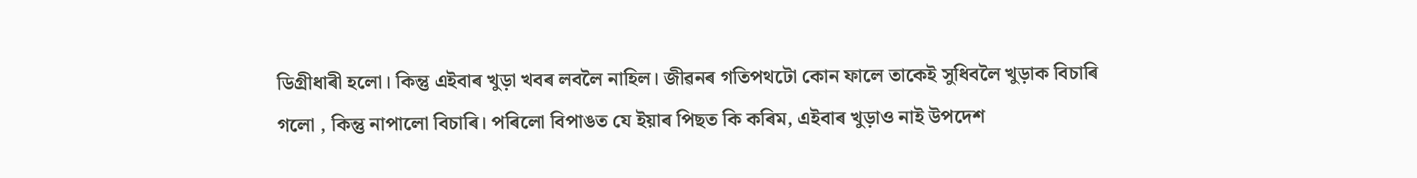ডিগ্ৰীধাৰী হলো। কিন্তু এইবাৰ খুড়া খবৰ লবলৈ নাহিল। জীৱনৰ গতিপথটো কোন ফালে তাকেই সুধিবলৈ খুড়াক বিচাৰি গলো , কিন্তু নাপালো বিচাৰি। পৰিলো বিপাঙত যে ইয়াৰ পিছত কি কৰিম, এইবাৰ খুড়াও নাই উপদেশ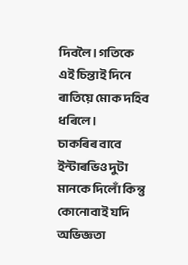দিবলৈ। গতিকে এই চিন্তাই দিনে ৰাতিয়ে মোক দহিব ধৰিলে।
চাকৰিৰ বাবে ইন্টাৰভিও দুটা মানকে দিলোঁ কিন্তু কোনোবাই যদি অভিজ্ঞতা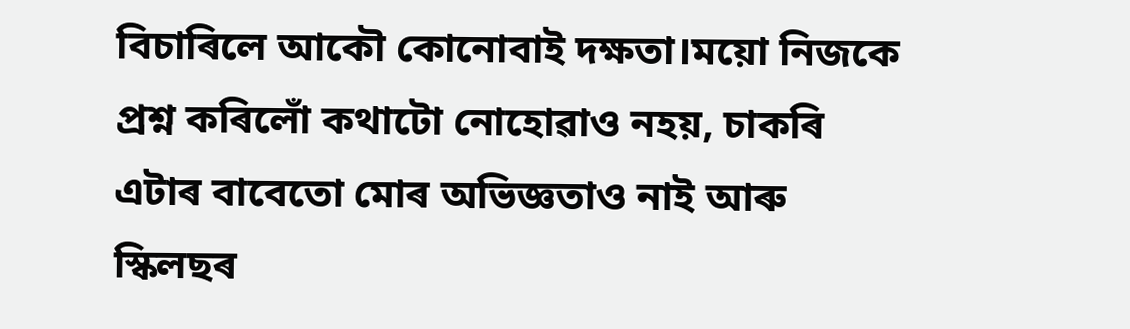বিচাৰিলে আকৌ কোনোবাই দক্ষতা।ময়ো নিজকে প্ৰশ্ন কৰিলোঁ কথাটো নোহোৱাও নহয়, চাকৰি এটাৰ বাবেতো মোৰ অভিজ্ঞতাও নাই আৰু স্কিলছৰ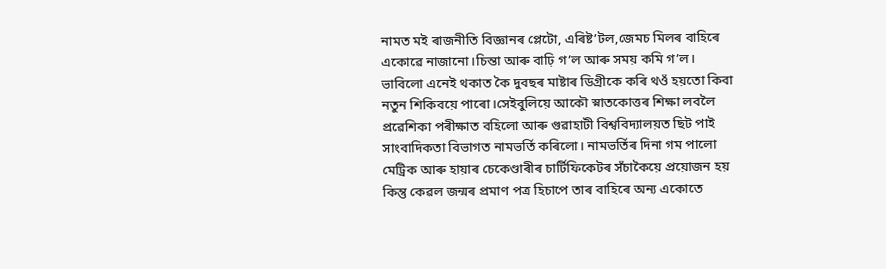নামত মই ৰাজনীতি বিজ্ঞানৰ প্লেটো, এৰিষ্ট’টল,জেমচ মিলৰ বাহিৰে একোৱে নাজানো।চিন্তা আৰু বাঢ়ি গ’ল আৰু সময় কমি গ’ল।
ভাবিলো এনেই থকাত কৈ দুবছৰ মাষ্টাৰ ডিগ্ৰীকে কৰি থওঁ হয়তো কিবা নতুন শিকিবয়ে পাৰো।সেইবুলিয়ে আকৌ স্নাতকোত্তৰ শিক্ষা লবলৈ প্রৱেশিকা পৰীক্ষাত বহিলো আৰু গুৱাহাটী বিশ্ববিদ্যালয়ত ছিট পাই সাংবাদিকতা বিভাগত নামভৰ্তি কৰিলো। নামভৰ্তিৰ দিনা গম পালো মেট্ৰিক আৰু হায়াৰ চেকেণ্ডাৰীৰ চাৰ্টিফিকেটৰ সঁচাকৈয়ে প্ৰয়োজন হয় কিন্তু কেৱল জন্মৰ প্ৰমাণ পত্ৰ হিচাপে তাৰ বাহিৰে অন্য একোতে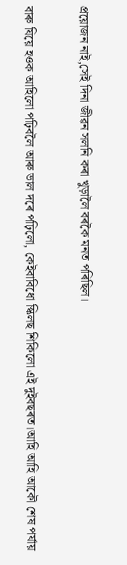প্ৰয়োজন নাই,সেই দিনা জীৱন সলনি কৰা খুড়ালৈ বৰকৈ মনত পৰিছিল।

বাৰু যিয়ে হওক আহিলো পঢ়িবলৈ আৰু ভাল দৰে পঢ়িলো, কেইবাবিধো স্কিলছ শিকিলো এই দুইবছৰত।আহি আহি আকৌ শেষ পৰ্যায়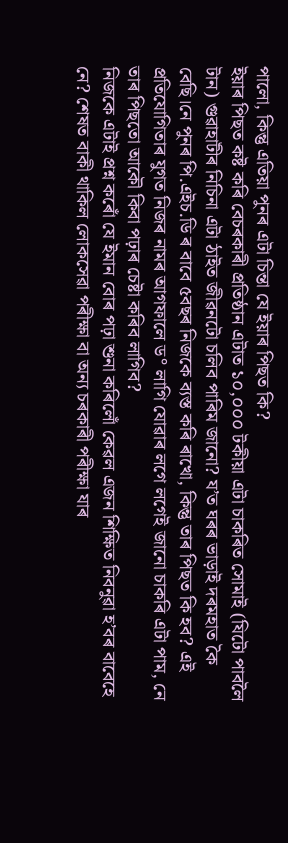পালো, কিন্তু এতিয়া পুনৰ এটা চিন্তা যে ইয়াৰ পিছত কি?
ইয়াৰ পিছত কষ্ট কৰি বেচৰকাৰী প্ৰতিষ্ঠান এটাত ১০,০০০ টকীয়া এটা চাকৰিত সোমাই (যিটো পাবলৈ টান) গুৱাহাটীৰ নিচিনা এটা ঠাইত জীৱনটো চলিব পাৰিম জানো? য’ত ঘৰৰ ভাড়াই দৰমহাত কৈ বেছি।নে পুনৰ পি.এইচ.ডি ৰ বাবে ৫বছৰ নিজকে ব্যস্ত কৰি ৰাখো, কিন্তু তাৰ পিছত কি হব? এই প্ৰতিযোগিতাৰ যুগত নিজৰ নামৰ আগফালে ড° লাগি যোৱাৰ লগে লগেই জানো চাকৰি এটা পাম, নে তাৰ পিছতো আকৌ কিবা পঢ়াৰ চেষ্টা কৰিব লাগিব?
নিজকে এটাই প্রশ্ন কৰোঁ যে ইমান বোৰ পঢ়া শুনা কৰিলোঁ কেৱল এজন শিক্ষিত নিবনুৱা হ’বৰ বাবেহে নে? শেষত বাকী থাকিল লোকসেৱা পৰীক্ষা বা অন্য চৰকাৰী পৰীক্ষা যাৰ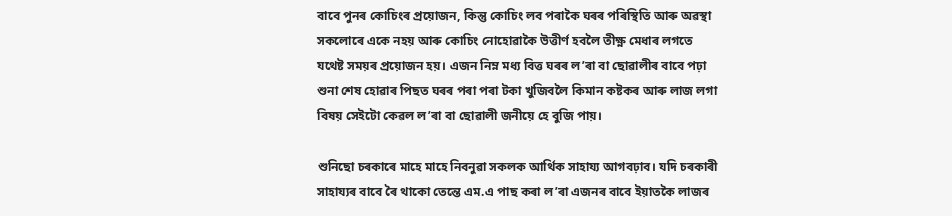বাবে পুনৰ কোচিংৰ প্ৰয়োজন, কিন্তু কোচিং লব পৰাকৈ ঘৰৰ পৰিস্থিতি আৰু অৱস্থা সকলোৰে একে নহয় আৰু কোচিং নোহোৱাকৈ উত্তীৰ্ণ হবলৈ তীক্ষ্ণ মেধাৰ লগতে যথেষ্ট সময়ৰ প্ৰয়োজন হয়। এজন নিম্ন মধ্য বিত্ত ঘৰৰ ল’ৰা বা ছোৱালীৰ বাবে পঢ়া শুনা শেষ হোৱাৰ পিছত ঘৰৰ পৰা পৰা টকা খুজিবলৈ কিমান কষ্টকৰ আৰু লাজ লগা বিষয় সেইটো কেৱল ল’ৰা বা ছোৱালী জনীয়ে হে বুজি পায়।

শুনিছো চৰকাৰে মাহে মাহে নিবনুৱা সকলক আৰ্থিক সাহায্য আগবঢ়াব। যদি চৰকাৰী সাহায্যৰ বাবে ৰৈ থাকো তেন্তে এম.এ পাছ কৰা ল’ৰা এজনৰ বাবে ইয়াতকৈ লাজৰ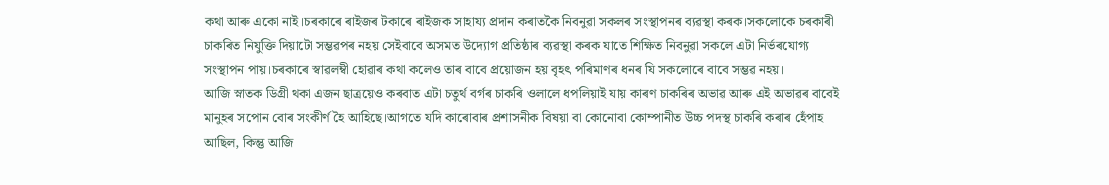কথা আৰু একো নাই।চৰকাৰে ৰাইজৰ টকাৰে ৰাইজক সাহায্য প্ৰদান কৰাতকৈ নিবনুৱা সকলৰ সংস্থাপনৰ ব্যৱস্থা কৰক।সকলোকে চৰকাৰী চাকৰিত নিযুক্তি দিয়াটো সম্ভৱপৰ নহয় সেইবাবে অসমত উদ্যোগ প্ৰতিষ্ঠাৰ ব্যৱস্থা কৰক যাতে শিক্ষিত নিবনুৱা সকলে এটা নিৰ্ভৰযোগ্য সংস্থাপন পায়।চৰকাৰে স্বাৱলম্বী হোৱাৰ কথা কলেও তাৰ বাবে প্ৰয়োজন হয় বৃহৎ পৰিমাণৰ ধনৰ যি সকলোৰে বাবে সম্ভৱ নহয়।
আজি স্নাতক ডিগ্ৰী থকা এজন ছাত্ৰয়েও কৰবাত এটা চতুৰ্থ বৰ্গৰ চাকৰি ওলালে ধপলিয়াই যায় কাৰণ চাকৰিৰ অভাৱ আৰু এই অভাৱৰ বাবেই মানুহৰ সপোন বোৰ সংকীৰ্ণ হৈ আহিছে।আগতে যদি কাৰোবাৰ প্ৰশাসনীক বিষয়া বা কোনোবা কোম্পানীত উচ্চ পদস্থ চাকৰি কৰাৰ হেঁপাহ আছিল, কিন্তু আজি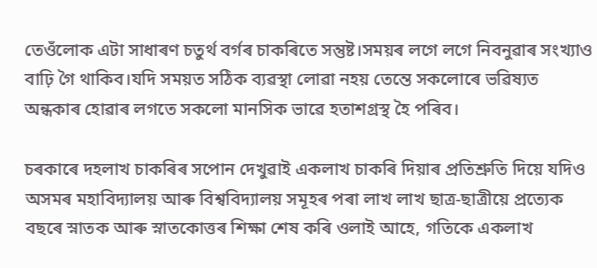তেওঁলোক এটা সাধাৰণ চতুৰ্থ বৰ্গৰ চাকৰিতে সন্তুষ্ট।সময়ৰ লগে লগে নিবনুৱাৰ সংখ্যাও বাঢ়ি গৈ থাকিব।যদি সময়ত সঠিক ব্যৱস্থা লোৱা নহয় তেন্তে সকলোৰে ভৱিষ্যত অন্ধকাৰ হোৱাৰ লগতে সকলো মানসিক ভাৱে হতাশগ্ৰস্থ হৈ পৰিব।

চৰকাৰে দহলাখ চাকৰিৰ সপোন দেখুৱাই একলাখ চাকৰি দিয়াৰ প্ৰতিশ্ৰুতি দিয়ে যদিও অসমৰ মহাবিদ্যালয় আৰু বিশ্ববিদ্যালয় সমূহৰ পৰা লাখ লাখ ছাত্ৰ-ছাত্ৰীয়ে প্ৰত্যেক বছৰে স্নাতক আৰু স্নাতকোত্তৰ শিক্ষা শেষ কৰি ওলাই আহে, গতিকে একলাখ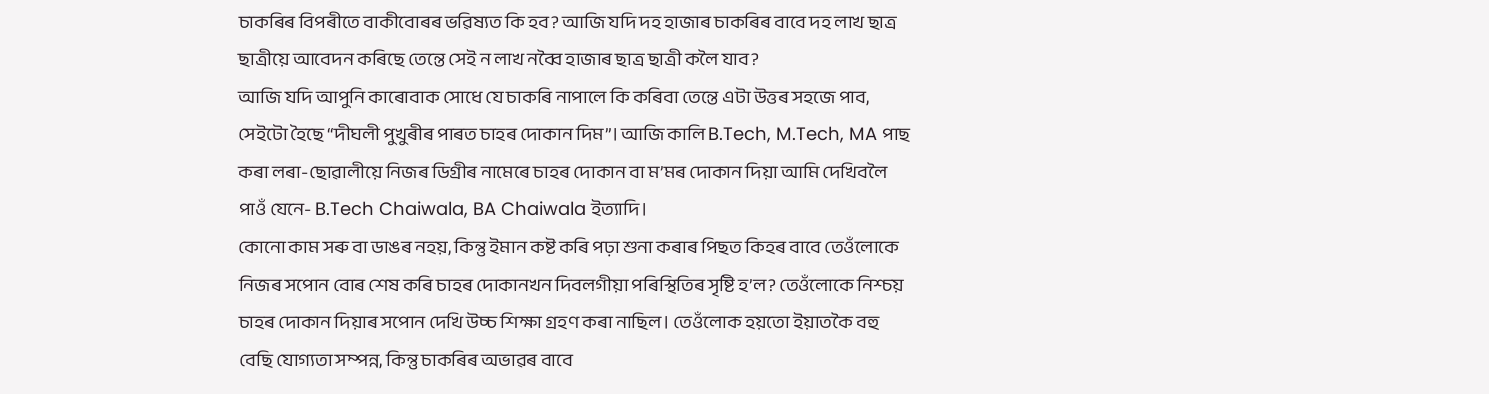চাকৰিৰ বিপৰীতে বাকীবোৰৰ ভৱিষ্যত কি হব? আজি যদি দহ হাজাৰ চাকৰিৰ বাবে দহ লাখ ছাত্ৰ ছাত্ৰীয়ে আবেদন কৰিছে তেন্তে সেই ন লাখ নব্বৈ হাজাৰ ছাত্ৰ ছাত্ৰী কলৈ যাব?
আজি যদি আপুনি কাৰোবাক সোধে যে চাকৰি নাপালে কি কৰিবা তেন্তে এটা উত্তৰ সহজে পাব, সেইটো হৈছে “দীঘলী পুখুৰীৰ পাৰত চাহৰ দোকান দিম”। আজি কালি B.Tech, M.Tech, MA পাছ কৰা লৰা-ছোৱালীয়ে নিজৰ ডিগ্ৰীৰ নামেৰে চাহৰ দোকান বা ম’মৰ দোকান দিয়া আমি দেখিবলৈ পাওঁ যেনে- B.Tech Chaiwala, BA Chaiwala ইত্যাদি।
কোনো কাম সৰু বা ডাঙৰ নহয়, কিন্তু ইমান কষ্ট কৰি পঢ়া শুনা কৰাৰ পিছত কিহৰ বাবে তেওঁলোকে নিজৰ সপোন বোৰ শেষ কৰি চাহৰ দোকানখন দিবলগীয়া পৰিস্থিতিৰ সৃষ্টি হ’ল? তেওঁলোকে নিশ্চয় চাহৰ দোকান দিয়াৰ সপোন দেখি উচ্চ শিক্ষা গ্ৰহণ কৰা নাছিল। তেওঁলোক হয়তো ইয়াতকৈ বহু বেছি যোগ্যতা সম্পন্ন, কিন্তু চাকৰিৰ অভাৱৰ বাবে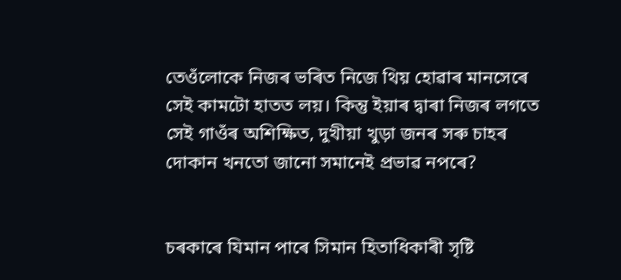তেওঁলোকে নিজৰ ভৰিত নিজে থিয় হোৱাৰ মানসেৰে সেই কামটো হাতত লয়। কিন্তু ইয়াৰ দ্বাৰা নিজৰ লগতে সেই গাওঁৰ অশিক্ষিত, দুখীয়া খুড়া জনৰ সৰু চাহৰ দোকান খনতো জানো সমানেই প্ৰভাৱ নপৰে?


চৰকাৰে যিমান পাৰে সিমান হিতাধিকাৰী সৃষ্টি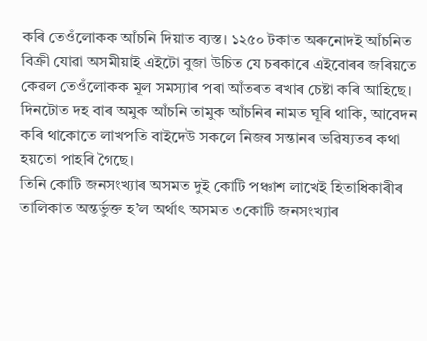কৰি তেওঁলোকক আঁচনি দিয়াত ব্যস্ত। ১২৫০ টকাত অৰুনোদই আঁচনিত বিক্ৰী যোৱা অসমীয়াই এইটো বুজা উচিত যে চৰকাৰে এইবোৰৰ জৰিয়তে কেৱল তেওঁলোকক মূল সমস্যাৰ পৰা আঁতৰত ৰখাৰ চেষ্টা কৰি আহিছে। দিনটোত দহ বাৰ অমুক আঁচনি তামুক আঁচনিৰ নামত ঘূৰি থাকি, আবেদন কৰি থাকোতে লাখপতি বাইদেউ সকলে নিজৰ সন্তানৰ ভৱিষ্যতৰ কথা হয়তো পাহৰি গৈছে।
তিনি কোটি জনসংখ্যাৰ অসমত দুই কোটি পঞ্চাশ লাখেই হিতাধিকাৰীৰ তালিকাত অন্তৰ্ভুক্ত হ’ল অৰ্থাৎ অসমত ৩কোটি জনসংখ্যাৰ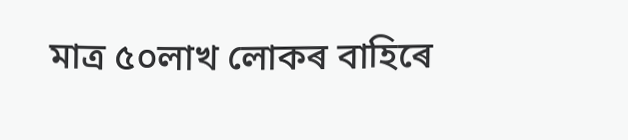মাত্ৰ ৫০লাখ লোকৰ বাহিৰে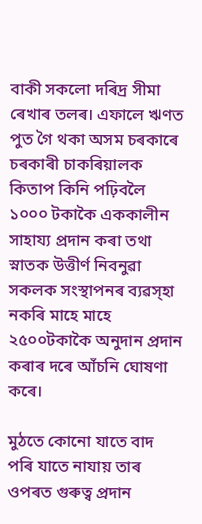বাকী সকলো দৰিদ্ৰ সীমা ৰেখাৰ তলৰ। এফালে ঋণত পুত গৈ থকা অসম চৰকাৰে চৰকাৰী চাকৰিয়ালক কিতাপ কিনি পঢ়িবলৈ ১০০০ টকাকৈ এককালীন সাহায্য প্ৰদান কৰা তথা স্নাতক উত্তীৰ্ণ নিবনুৱা সকলক সংস্থাপনৰ ব্যৱস্হা নকৰি মাহে মাহে ২৫০০টকাকৈ অনুদান প্ৰদান কৰাৰ দৰে আঁচনি ঘোষণা কৰে।

মুঠতে কোনো যাতে বাদ পৰি যাতে নাযায় তাৰ ওপৰত গুৰুত্ব প্ৰদান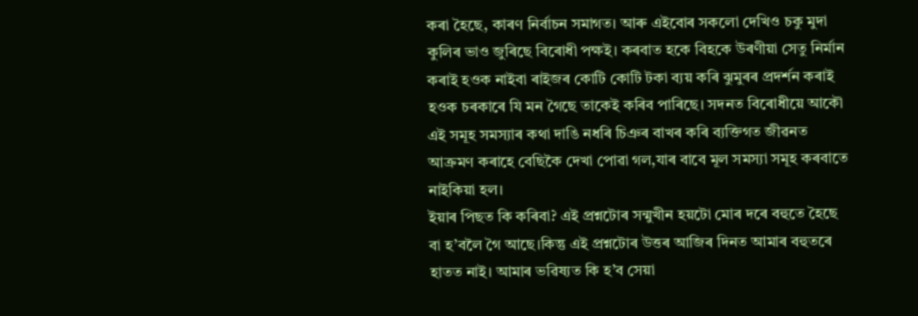কৰা হৈছে, কাৰণ নিৰ্বাচন সমাগত। আৰু এইবোৰ সকলো দেখিও চকু মুদা কুলিৰ ভাও জুৰিছে বিৰোধী পক্ষই। কৰবাত হকে বিহকে উৰণীয়া সেতু নিৰ্মান কৰাই হওক নাইবা ৰাইজৰ কোটি কোটি টকা ব্যয় কৰি ঝুমুৰৰ প্ৰদৰ্শন কৰাই হওক চৰকাৰে যি মন গৈছে তাকেই কৰিব পাৰিছে। সদনত বিৰোধীয়ে আকৌ এই সমূহ সমস্যাৰ কথা দাঙি নধৰি চিঞৰ বাখৰ কৰি ব্যক্তিগত জীৱনত আক্ৰমণ কৰাহে বেছিকৈ দেখা পোৱা গল,যাৰ বাবে মূল সমস্যা সমূহ কৰবাতে নাইকিয়া হল।
ইয়াৰ পিছত কি কৰিবা? এই প্রশ্নটোৰ সন্মুখীন হয়টো মোৰ দৰে বহুতে হৈছে বা হ’বলৈ গৈ আছে।কিন্তু এই প্রশ্নটোৰ উত্তৰ আজিৰ দিনত আমাৰ বহুতৰে হাতত নাই। আমাৰ ভৱিষ্যত কি হ’ব সেয়া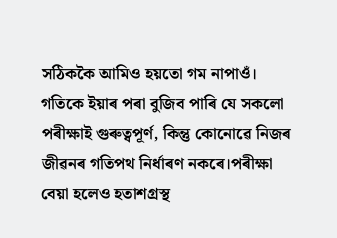সঠিককৈ আমিও হয়তো গম নাপাওঁ।
গতিকে ইয়াৰ পৰা বুজিব পাৰি যে সকলো পৰীক্ষাই গুৰুত্বপূৰ্ণ, কিন্তু কোনোৱে নিজৰ জীৱনৰ গতিপথ নিৰ্ধাৰণ নকৰে।পৰীক্ষা বেয়া হলেও হতাশগ্ৰস্থ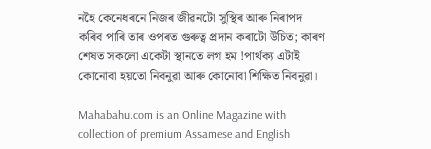নহৈ কেনেধৰনে নিজৰ জীৱনটো সুস্থিৰ আৰু নিৰাপদ কৰিব পাৰি তাৰ ওপৰত গুৰুত্ব প্ৰদান কৰাটো উচিত; কাৰণ শেষত সকলো একেটা স্থানতে লগ হম !পাৰ্থক্য এটাই কোনোবা হয়তো নিবনুৱা আৰু কোনোবা শিক্ষিত নিবনুৱা।

Mahabahu.com is an Online Magazine with collection of premium Assamese and English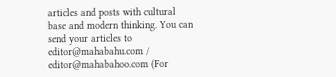articles and posts with cultural base and modern thinking. You can send your articles to editor@mahabahu.com / editor@mahabahoo.com (For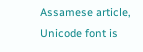Assamese article, Unicode font is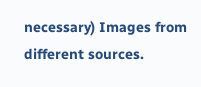necessary) Images from different sources.